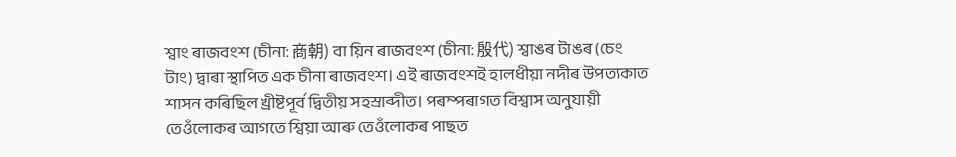শ্বাং ৰাজবংশ (চীনা: 商朝) বা য়িন ৰাজবংশ (চীনা: 殷代) শ্বাঙৰ টাঙৰ (চেং টাং) দ্বাৰা স্থাপিত এক চীনা ৰাজবংশ। এই ৰাজবংশই হালধীয়া নদীৰ উপত্যকাত শাসন কৰিছিল খ্ৰীষ্টপূৰ্ব দ্বিতীয় সহস্ৰাব্দীত। পৰম্পৰাগত বিশ্বাস অনুযায়ী তেওঁলোকৰ আগতে শ্বিয়া আৰু তেওঁলোকৰ পাছত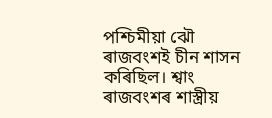পশ্চিমীয়া ঝৌ ৰাজবংশই চীন শাসন কৰিছিল। শ্বাং ৰাজবংশৰ শাস্ত্ৰীয়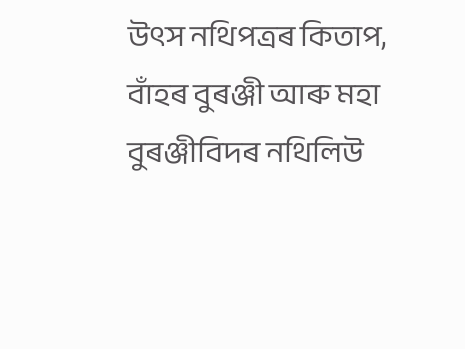উৎস নথিপত্ৰৰ কিতাপ, বাঁহৰ বুৰঞ্জী আৰু মহা বুৰঞ্জীবিদৰ নথিলিউ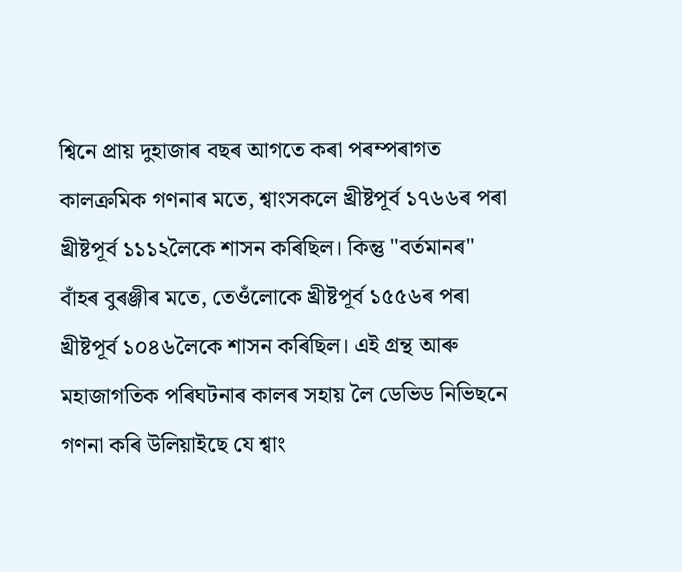শ্বিনে প্ৰায় দুহাজাৰ বছৰ আগতে কৰা পৰম্পৰাগত কালক্ৰমিক গণনাৰ মতে, শ্বাংসকলে খ্ৰীষ্টপূৰ্ব ১৭৬৬ৰ পৰা খ্ৰীষ্টপূৰ্ব ১১১২লৈকে শাসন কৰিছিল। কিন্তু "বৰ্তমানৰ" বাঁহৰ বুৰঞ্জীৰ মতে, তেওঁলোকে খ্ৰীষ্টপূৰ্ব ১৫৫৬ৰ পৰা খ্ৰীষ্টপূৰ্ব ১০৪৬লৈকে শাসন কৰিছিল। এই গ্ৰন্থ আৰু মহাজাগতিক পৰিঘটনাৰ কালৰ সহায় লৈ ডেভিড নিভিছনে গণনা কৰি উলিয়াইছে যে শ্বাং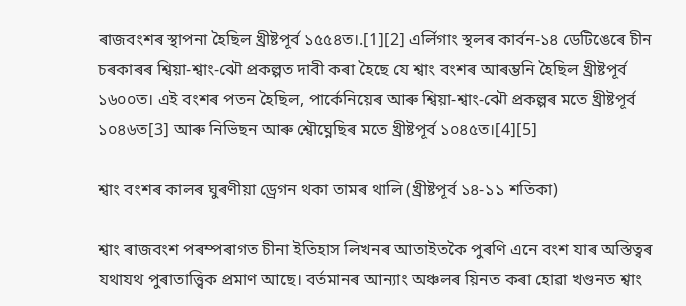ৰাজবংশৰ স্থাপনা হৈছিল খ্ৰীষ্টপূৰ্ব ১৫৫৪ত।.[1][2] এৰ্লিগাং স্থলৰ কাৰ্বন-১৪ ডেটিঙেৰে চীন চৰকাৰৰ শ্বিয়া-শ্বাং-ঝৌ প্ৰকল্পত দাবী কৰা হৈছে যে শ্বাং বংশৰ আৰম্ভনি হৈছিল খ্ৰীষ্টপূৰ্ব ১৬০০ত। এই বংশৰ পতন হৈছিল, পাৰ্কেনিয়েৰ আৰু শ্বিয়া-শ্বাং-ঝৌ প্ৰকল্পৰ মতে খ্ৰীষ্টপূৰ্ব ১০৪৬ত[3] আৰু নিভিছন আৰু শ্বৌঘ্নেছিৰ মতে খ্ৰীষ্টপূৰ্ব ১০৪৫ত।[4][5]

শ্বাং বংশৰ কালৰ ঘুৰণীয়া ড্ৰেগন থকা তামৰ থালি (খ্ৰীষ্টপূৰ্ব ১৪-১১ শতিকা)

শ্বাং ৰাজবংশ পৰম্পৰাগত চীনা ইতিহাস লিখনৰ আতাইতকৈ পুৰণি এনে বংশ যাৰ অস্তিত্বৰ যথাযথ পুৰাতাত্ত্বিক প্ৰমাণ আছে। বৰ্তমানৰ আন্যাং অঞ্চলৰ য়িনত কৰা হোৱা খণ্ডনত শ্বাং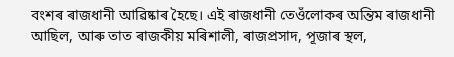বংশৰ ৰাজধানী আৱিষ্কাৰ হৈছে। এই ৰাজধানী তেওঁলোকৰ অন্তিম ৰাজধানী আছিল, আৰু তাত ৰাজকীয় মৰিশালী, ৰাজপ্ৰসাদ, পূজাৰ স্থল,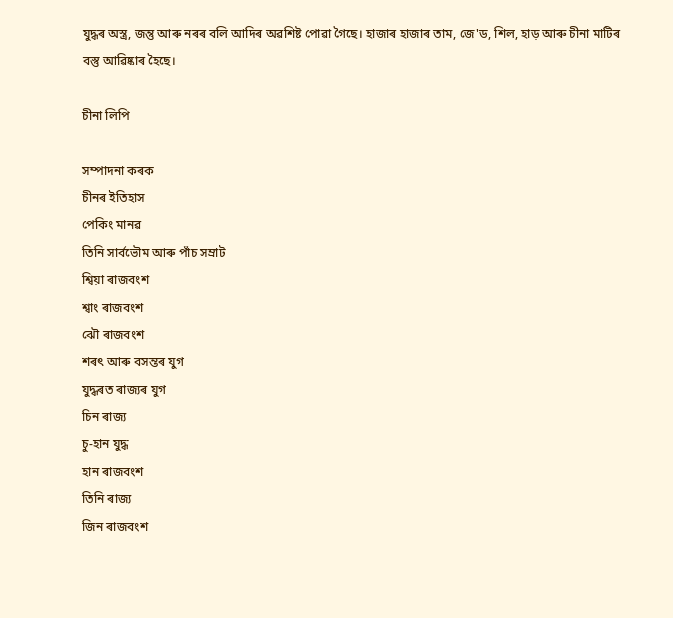যুদ্ধৰ অস্ত্ৰ, জন্তু আৰু নৰৰ বলি আদিৰ অৱশিষ্ট পোৱা গৈছে। হাজাৰ হাজাৰ তাম, জে'ড, শিল, হাড় আৰু চীনা মাটিৰ বস্তু আৱিষ্কাৰ হৈছে।

চীনা লিপি

সম্পাদনা কৰক
চীনৰ ইতিহাস
পেকিং মানৱ
তিনি সাৰ্বভৌম আৰু পাঁচ সম্ৰাট
শ্বিয়া ৰাজবংশ
শ্বাং ৰাজবংশ
ঝৌ ৰাজবংশ
শৰৎ আৰু বসন্তৰ যুগ
যুদ্ধৰত ৰাজ্যৰ যুগ
চিন ৰাজ্য
চু-হান যুদ্ধ
হান ৰাজবংশ
তিনি ৰাজ্য
জিন ৰাজবংশ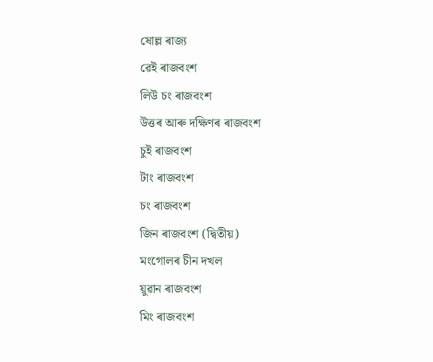ষোল্ল ৰাজ্য
ৱেই ৰাজবংশ
লিউ চং ৰাজবংশ
উত্তৰ আৰু দক্ষিণৰ ৰাজবংশ
চুই ৰাজবংশ
টাং ৰাজবংশ
চং ৰাজবংশ
জিন ৰাজবংশ (দ্বিতীয়)
মংগোলৰ চীন দখল
য়ুৱান ৰাজবংশ
মিং ৰাজবংশ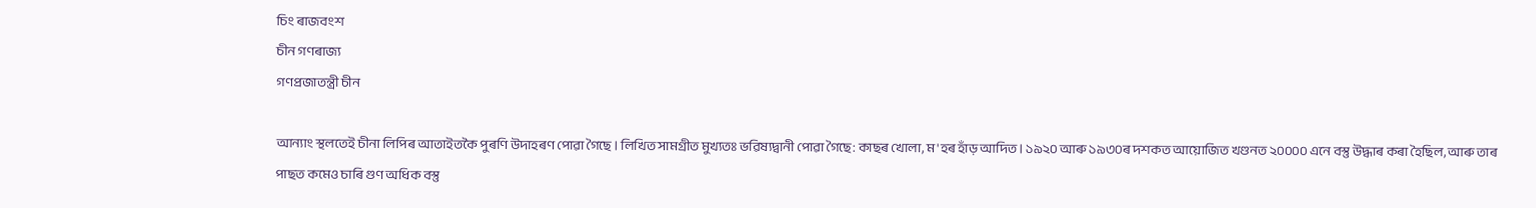চিং ৰাজবংশ
চীন গণৰাজ্য
গণপ্ৰজাতন্ত্ৰী চীন

আন্যাং স্থলতেই চীনা লিপিৰ আতাইতকৈ পুৰণি উদাহৰণ পোৱা গৈছে। লিখিত সামগ্ৰীত মুখ্যতঃ ভৱিষ্যদ্বানী পোৱা গৈছে: কাছৰ খোলা, ম'হৰ হাঁড় আদিত। ১৯২০ আৰু ১৯৩০ৰ দশকত আয়োজিত খণ্ডনত ২০০০০ এনে বস্তু উদ্ধাৰ কৰা হৈছিল, আৰু তাৰ পাছত কমেও চাৰি গুণ অধিক বস্তু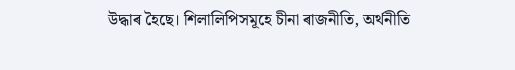উদ্ধাৰ হৈছে। শিলালিপিসমূহে চীনা ৰাজনীতি, অৰ্থনীতি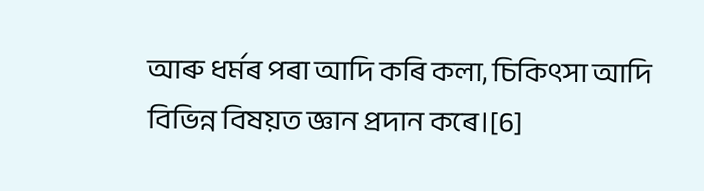আৰু ধৰ্মৰ পৰা আদি কৰি কলা, চিকিৎসা আদি বিভিন্ন বিষয়ত জ্ঞান প্ৰদান কৰে।[6]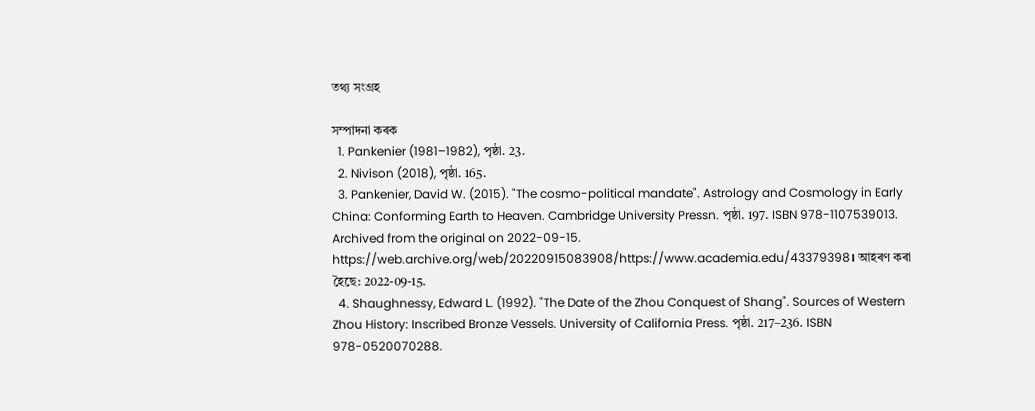তথ্য সংগ্ৰহ

সম্পাদনা কৰক
  1. Pankenier (1981–1982), পৃষ্ঠা. 23.
  2. Nivison (2018), পৃষ্ঠা. 165.
  3. Pankenier, David W. (2015). "The cosmo-political mandate". Astrology and Cosmology in Early China: Conforming Earth to Heaven. Cambridge University Pressn. পৃষ্ঠা. 197. ISBN 978-1107539013. Archived from the original on 2022-09-15. https://web.archive.org/web/20220915083908/https://www.academia.edu/43379398। আহৰণ কৰা হৈছে: 2022-09-15.
  4. Shaughnessy, Edward L. (1992). "The Date of the Zhou Conquest of Shang". Sources of Western Zhou History: Inscribed Bronze Vessels. University of California Press. পৃষ্ঠা. 217–236. ISBN 978-0520070288.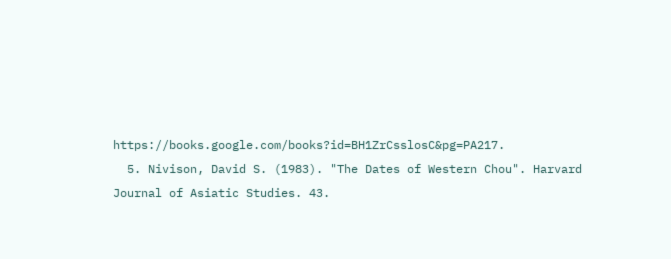https://books.google.com/books?id=BH1ZrCsslosC&pg=PA217.
  5. Nivison, David S. (1983). "The Dates of Western Chou". Harvard Journal of Asiatic Studies. 43.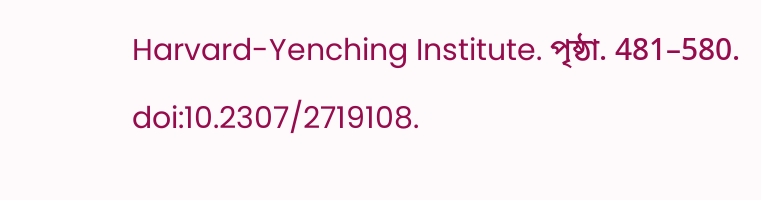Harvard-Yenching Institute. পৃষ্ঠা. 481–580. doi:10.2307/2719108.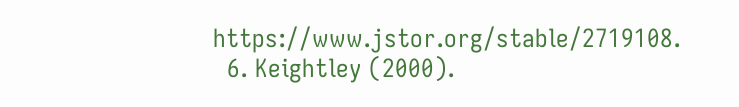https://www.jstor.org/stable/2719108.
  6. Keightley (2000).